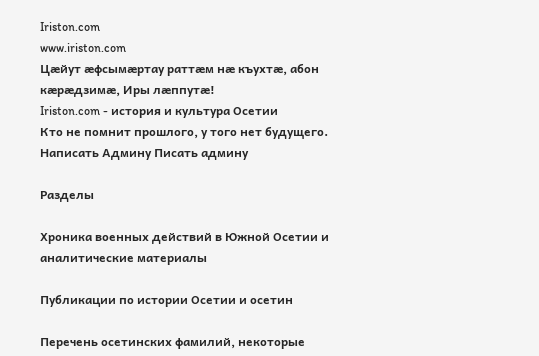Iriston.com
www.iriston.com
Цæйут æфсымæртау раттæм нæ къухтæ, абон кæрæдзимæ, Иры лæппутæ!
Iriston.com - история и культура Осетии
Кто не помнит прошлого, у того нет будущего.
Написать Админу Писать админу

Разделы

Хроника военных действий в Южной Осетии и аналитические материалы

Публикации по истории Осетии и осетин

Перечень осетинских фамилий, некоторые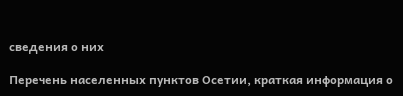сведения о них

Перечень населенных пунктов Осетии, краткая информация о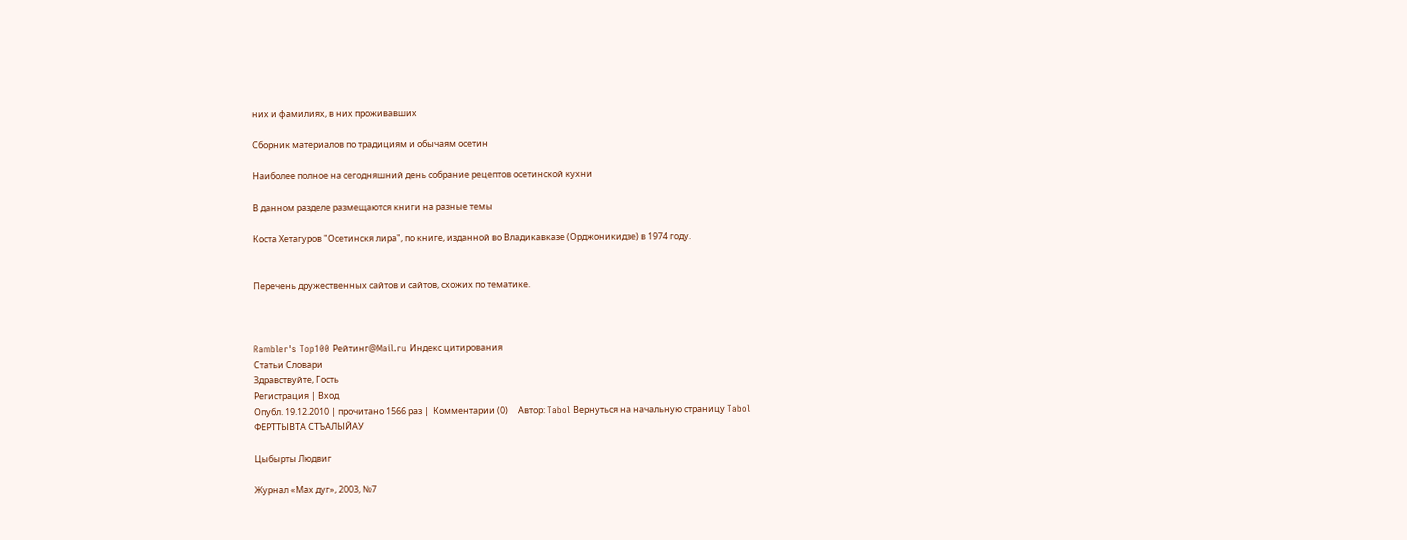них и фамилиях, в них проживавших

Сборник материалов по традициям и обычаям осетин

Наиболее полное на сегодняшний день собрание рецептов осетинской кухни

В данном разделе размещаются книги на разные темы

Коста Хетагуров "Осетинскя лира", по книге, изданной во Владикавказе (Орджоникидзе) в 1974 году.


Перечень дружественных сайтов и сайтов, схожих по тематике.



Rambler's Top100 Рейтинг@Mail.ru Индекс цитирования
Статьи Словари
Здравствуйте, Гость
Регистрация | Вход
Опубл. 19.12.2010 | прочитано 1566 раз |  Комментарии (0)     Автор: Tabol Вернуться на начальную страницу Tabol
ФЕРТТЫВТА СТЪАЛЫЙАУ

Цыбырты Людвиг

Журнал «Мах дуг», 2003, №7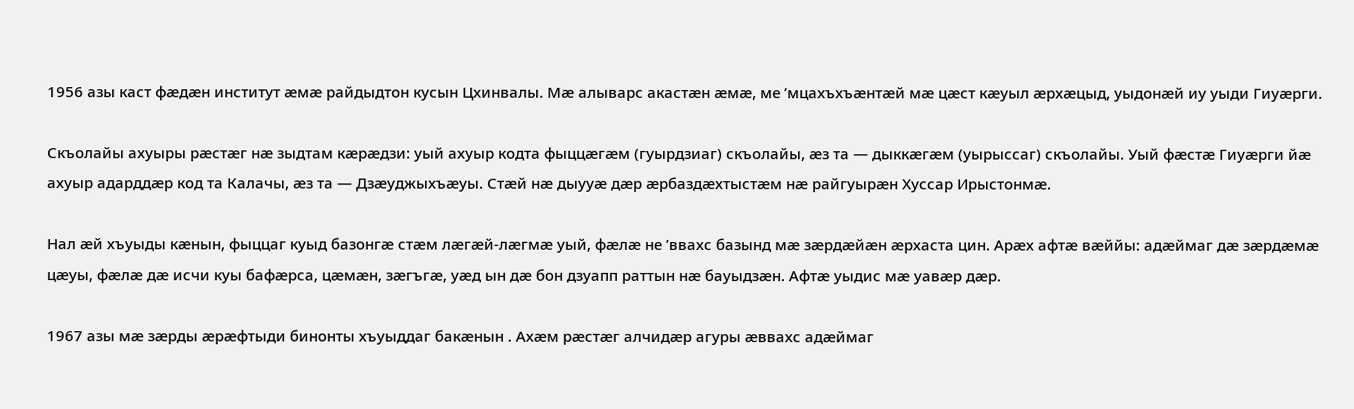1956 азы каст фæдæн институт æмæ райдыдтон кусын Цхинвалы. Мæ алыварс акастæн æмæ, ме ’мцахъхъæнтæй мæ цæст кæуыл æрхæцыд, уыдонæй иу уыди Гиуæрги.

Скъолайы ахуыры рæстæг нæ зыдтам кæрæдзи: уый ахуыр кодта фыццæгæм (гуырдзиаг) скъолайы, æз та — дыккæгæм (уырыссаг) скъолайы. Уый фæстæ Гиуæрги йæ ахуыр адарддæр код та Калачы, æз та — Дзæуджыхъæуы. Стæй нæ дыууæ дæр æрбаздæхтыстæм нæ райгуырæн Хуссар Ирыстонмæ.

Нал æй хъуыды кæнын, фыццаг куыд базонгæ стæм лæгæй-лæгмæ уый, фæлæ не ’ввахс базынд мæ зæрдæйæн æрхаста цин. Арæх афтæ вæййы: адæймаг дæ зæрдæмæ цæуы, фæлæ дæ исчи куы бафæрса, цæмæн, зæгъгæ, уæд ын дæ бон дзуапп раттын нæ бауыдзæн. Афтæ уыдис мæ уавæр дæр.

1967 азы мæ зæрды æрæфтыди бинонты хъуыддаг бакæнын . Ахæм рæстæг алчидæр агуры æввахс адæймаг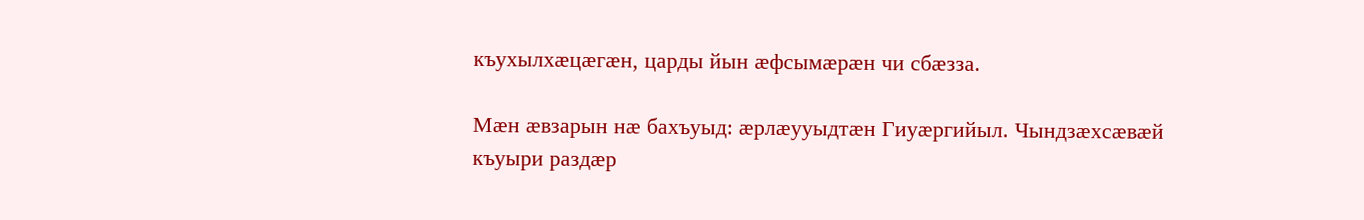къухылхæцæгæн, царды йын æфсымæрæн чи сбæзза.

Мæн æвзарын нæ бахъуыд: æрлæууыдтæн Гиуæргийыл. Чындзæхсæвæй къуыри раздæр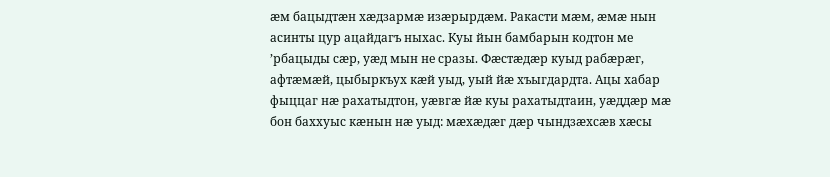æм бацыдтæн хæдзармæ изæрырдæм. Ракасти мæм, æмæ нын асинты цур ацайдагъ ныхас. Куы йын бамбарын кодтон ме ’рбацыды сæр, уæд мын не сразы. Фæстæдæр куыд рабæрæг, афтæмæй, цыбыркъух кæй уыд, уый йæ хъыгдардта. Ацы хабар фыццаг нæ рахатыдтон, уæвгæ йæ куы рахатыдтаин, уæддæр мæ бон баххуыс кæнын нæ уыд: мæхæдæг дæр чындзæхсæв хæсы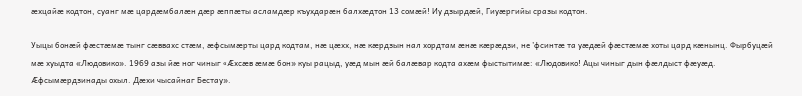æхцайæ кодтон, суанг мæ цардæмбалæн дæр æппæты асламдæр къухдарæн балхæдтон 13 сомæй! Иу дзырдæй, Гиуæргийы сразы кодтон.

Уыцы бонæй фæстæмæ тынг сæввахс стæм, æфсымæрты цард кодтам, нæ цæхх, нæ кæрдзын нал хордтам æнæ кæрæдзи, не ’фсинтæ та уæдæй фæстæмæ хоты цард кæнынц. Фырбуцæй мæ хуыдта «Людовико». 1969 азы йæ ног чиныг «Æхсæв æмæ бон» куы рацыд, уæд мын æй балæвар кодта ахæм фыстытимæ: «Людовико! Ацы чиныг дын фæлдыст фæуæд. Æфсымæрдзинады охыл. Дæхи чысайнаг Бестау».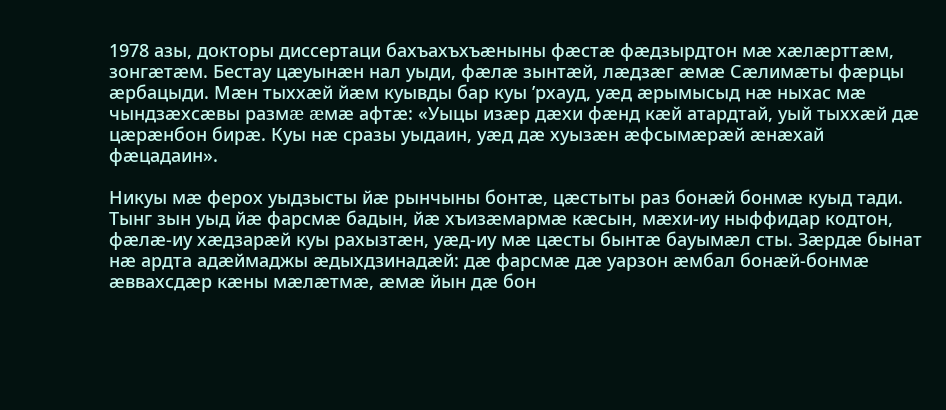1978 азы, докторы диссертаци бахъахъхъæныны фæстæ фæдзырдтон мæ хæлæрттæм, зонгæтæм. Бестау цæуынæн нал уыди, фæлæ зынтæй, лæдзæг æмæ Сæлимæты фæрцы æрбацыди. Мæн тыххæй йæм куывды бар куы ’рхауд, уæд æрымысыд нæ ныхас мæ чындзæхсæвы размæ æмæ афтæ: «Уыцы изæр дæхи фæнд кæй атардтай, уый тыххæй дæ цæрæнбон бирæ. Куы нæ сразы уыдаин, уæд дæ хуызæн æфсымæрæй æнæхай фæцадаин».

Никуы мæ ферох уыдзысты йæ рынчыны бонтæ, цæстыты раз бонæй бонмæ куыд тади. Тынг зын уыд йæ фарсмæ бадын, йæ хъизæмармæ кæсын, мæхи-иу ныффидар кодтон, фæлæ-иу хæдзарæй куы рахызтæн, уæд-иу мæ цæсты бынтæ бауымæл сты. Зæрдæ бынат нæ ардта адæймаджы æдыхдзинадæй: дæ фарсмæ дæ уарзон æмбал бонæй-бонмæ æввахсдæр кæны мæлæтмæ, æмæ йын дæ бон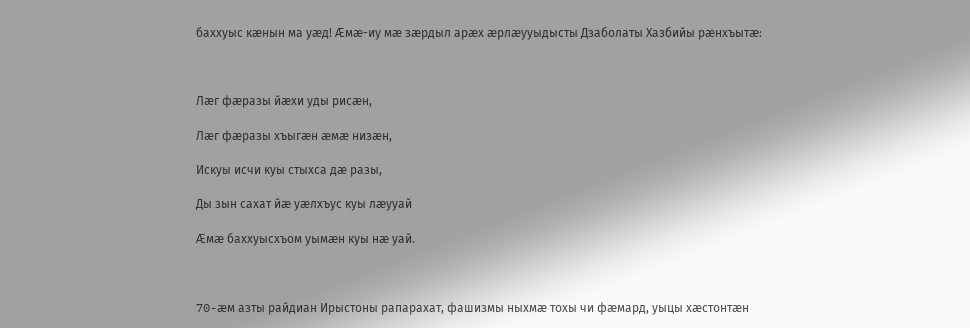баххуыс кæнын ма уæд! Æмæ-иу мæ зæрдыл арæх æрлæууыдысты Дзаболаты Хазбийы рæнхъытæ:



Лæг фæразы йæхи уды рисæн,

Лæг фæразы хъыгæн æмæ низæн,

Искуы исчи куы стыхса дæ разы,

Ды зын сахат йæ уæлхъус куы лæууай

Æмæ баххуысхъом уымæн куы нæ уай.



70-æм азты райдиан Ирыстоны рапарахат, фашизмы ныхмæ тохы чи фæмард, уыцы хæстонтæн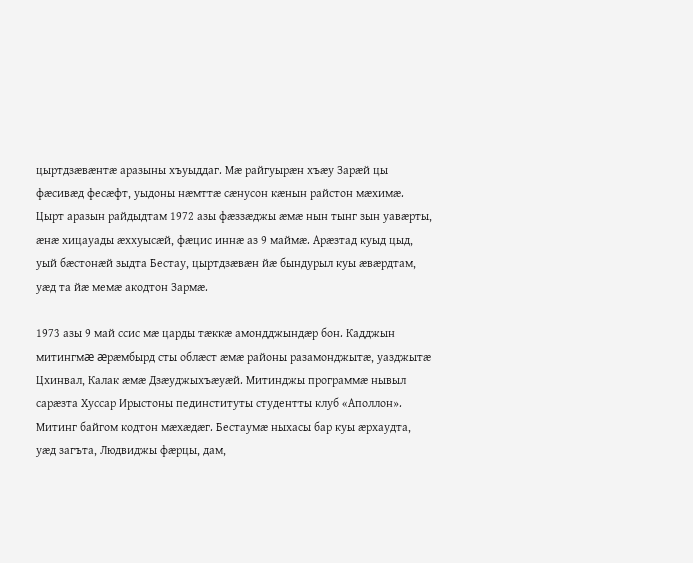цыртдзæвæнтæ аразыны хъуыддаг. Мæ райгуырæн хъæу Зарæй цы фæсивæд фесæфт, уыдоны нæмттæ сæнусон кæнын райстон мæхимæ. Цырт аразын райдыдтам 1972 азы фæззæджы æмæ нын тынг зын уавæрты, æнæ хицауады æххуысæй, фæцис иннæ аз 9 маймæ. Арæзтад куыд цыд, уый бæстонæй зыдта Бестау, цыртдзæвæн йæ бындурыл куы æвæрдтам, уæд та йæ мемæ акодтон Зармæ.

1973 азы 9 май ссис мæ царды тæккæ амондджындæр бон. Кадджын митингмæ æрæмбырд сты облæст æмæ районы разамонджытæ, уазджытæ Цхинвал, Калак æмæ Дзæуджыхъæуæй. Митинджы программæ нывыл сарæзта Хуссар Ирыстоны пединституты студентты клуб «Аполлон». Митинг байгом кодтон мæхæдæг. Бестаумæ ныхасы бар куы æрхаудта, уæд загъта, Людвиджы фæрцы, дам,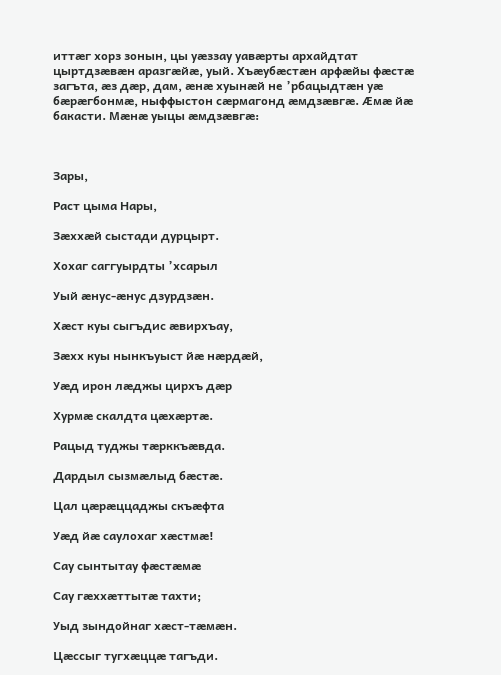иттæг хорз зонын, цы уæззау уавæрты архайдтат цыртдзæвæн аразгæйæ, уый. Хъæубæстæн арфæйы фæстæ загъта, æз дæр, дам, æнæ хуынæй не ’рбацыдтæн уæ бæрæгбонмæ, ныффыстон сæрмагонд æмдзæвгæ. Æмæ йæ бакасти. Мæнæ уыцы æмдзæвгæ:



Зары,

Раст цыма Нары,

Зæххæй сыстади дурцырт.

Хохаг саггуырдты ’хсарыл

Уый æнус-æнус дзурдзæн.

Хæст куы сыгъдис æвирхъау,

Зæхх куы нынкъуыст йæ нæрдæй,

Уæд ирон лæджы цирхъ дæр

Хурмæ скалдта цæхæртæ.

Рацыд туджы тæрккъæвда.

Дардыл сызмæлыд бæстæ.

Цал цæрæццаджы скъæфта

Уæд йæ саулохаг хæстмæ!

Сау сынтытау фæстæмæ

Сау гæххæттытæ тахти;

Уыд зындойнаг хæст-тæмæн.

Цæссыг тугхæццæ тагъди.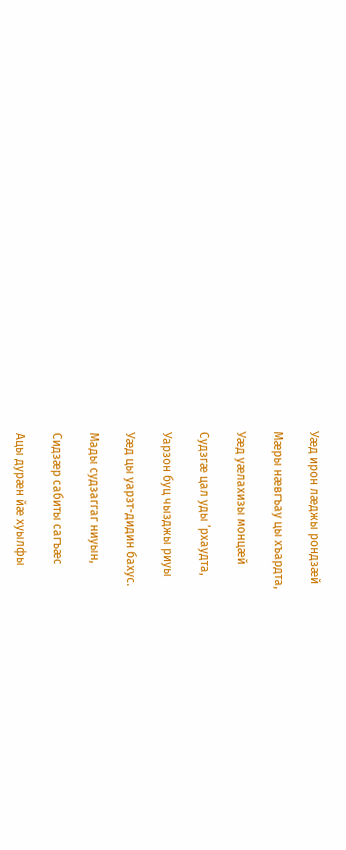Уæд ирон лæджы рондзæй

Мæры нæвгъау цы хъардта,

Уæд уæлахизы монцæй

Судзгæ цал уды ’рхаудта,

Уарзон буц чызджы риуы

Уæд цы уарзт-дидин бахус.

Мады судзаггаг ниуын,

Сидзæр сабиты сагъæс

Ацы дурæн йæ хуылфы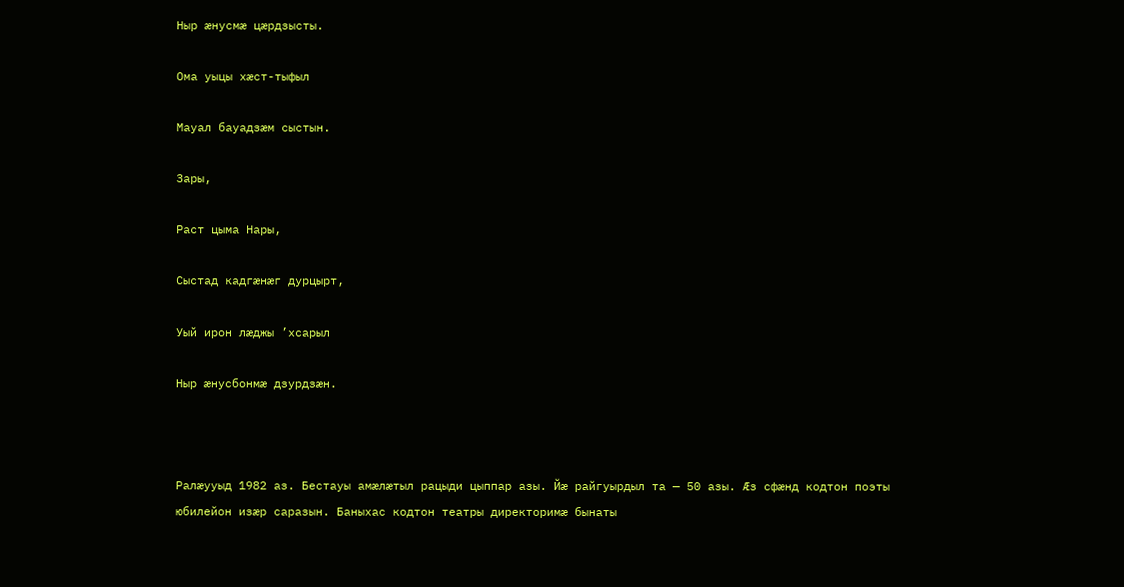Ныр æнусмæ цæрдзысты.

Ома уыцы хæст-тыфыл

Мауал бауадзæм сыстын.

Зары,

Раст цыма Нары,

Сыстад кадгæнæг дурцырт,

Уый ирон лæджы ’хсарыл

Ныр æнусбонмæ дзурдзæн.



Ралæууыд 1982 аз. Бестауы амæлæтыл рацыди цыппар азы. Йæ райгуырдыл та — 50 азы. Æз сфæнд кодтон поэты юбилейон изæр саразын. Баныхас кодтон театры директоримæ бынаты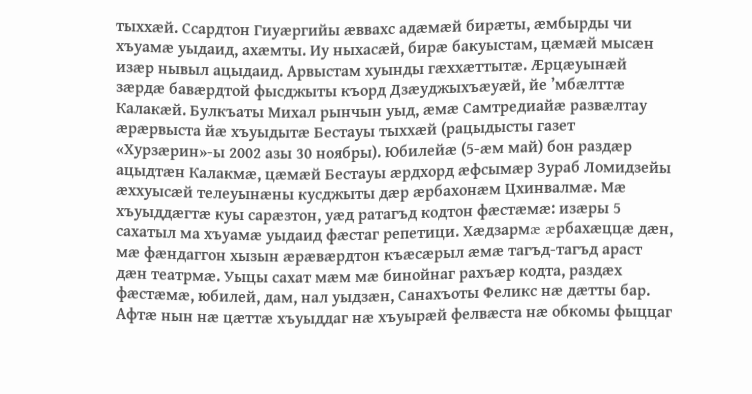тыххæй. Ссардтон Гиуæргийы æввахс адæмæй бирæты, æмбырды чи хъуамæ уыдаид, ахæмты. Иу ныхасæй, бирæ бакуыстам, цæмæй мысæн изæр нывыл ацыдаид. Арвыстам хуынды гæххæттытæ. Æрцæуынæй зæрдæ бавæрдтой фысджыты къорд Дзæуджыхъæуæй, йе ’мбæлттæ Калакæй. Булкъаты Михал рынчын уыд, æмæ Самтредиайæ развæлтау æрæрвыста йæ хъуыдытæ Бестауы тыххæй (рацыдысты газет «Хурзæрин»-ы 2002 азы 30 ноябры). Юбилейæ (5-æм май) бон раздæр ацыдтæн Калакмæ, цæмæй Бестауы æрдхорд æфсымæр Зураб Ломидзейы æххуысæй телеуынæны кусджыты дæр æрбахонæм Цхинвалмæ. Мæ хъуыддæгтæ куы сарæзтон, уæд ратагъд кодтон фæстæмæ: изæры 5 сахатыл ма хъуамæ уыдаид фæстаг репетици. Хæдзармæ æрбахæццæ дæн, мæ фæндаггон хызын æрæвæрдтон къæсæрыл æмæ тагъд-тагъд араст дæн театрмæ. Уыцы сахат мæм мæ бинойнаг рахъæр кодта, раздæх фæстæмæ, юбилей, дам, нал уыдзæн, Санахъоты Феликс нæ дæтты бар. Афтæ нын нæ цæттæ хъуыддаг нæ хъуырæй фелвæста нæ обкомы фыццаг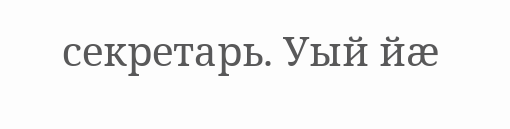секретарь. Уый йæ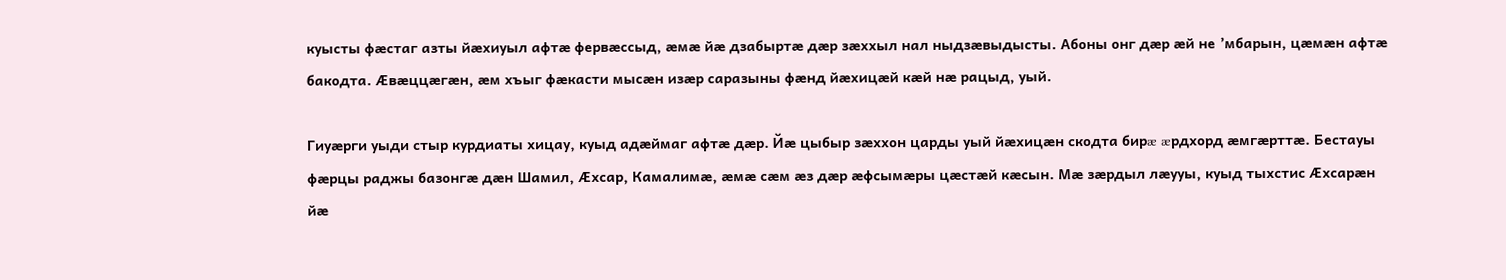куысты фæстаг азты йæхиуыл афтæ фервæссыд, æмæ йæ дзабыртæ дæр зæххыл нал ныдзæвыдысты. Абоны онг дæр æй не ’мбарын, цæмæн афтæ бакодта. Æвæццæгæн, æм хъыг фæкасти мысæн изæр саразыны фæнд йæхицæй кæй нæ рацыд, уый.

Гиуæрги уыди стыр курдиаты хицау, куыд адæймаг афтæ дæр. Йæ цыбыр зæххон царды уый йæхицæн скодта бирæ æрдхорд æмгæрттæ. Бестауы фæрцы раджы базонгæ дæн Шамил, Æхсар, Камалимæ, æмæ сæм æз дæр æфсымæры цæстæй кæсын. Мæ зæрдыл лæууы, куыд тыхстис Æхсарæн йæ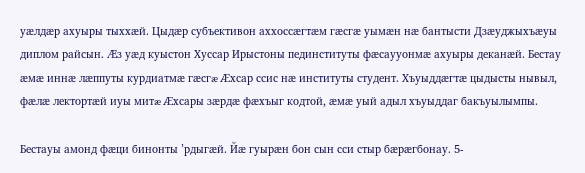уæлдæр ахуыры тыххæй. Цыдæр субъективон аххоссæгтæм гæсгæ уымæн нæ бантысти Дзæуджыхъæуы диплом райсын. Æз уæд куыстон Хуссар Ирыстоны пединституты фæсаууонмæ ахуыры деканæй. Бестау æмæ иннæ лæппуты курдиатмæ гæсгæ Æхсар ссис нæ институты студент. Хъуыддæгтæ цыдысты нывыл, фæлæ лектортæй иуы митæ Æхсары зæрдæ фæхъыг кодтой, æмæ уый адыл хъуыддаг бакъуылымпы.

Бестауы амонд фæци бинонты ’рдыгæй. Йæ гуырæн бон сын сси стыр бæрæгбонау. 5-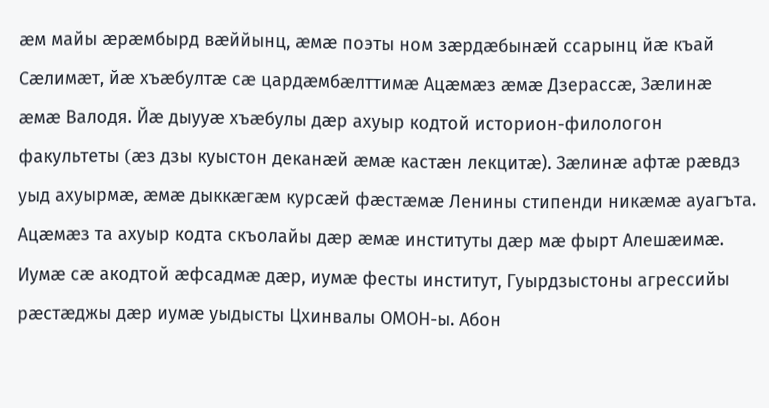æм майы æрæмбырд вæййынц, æмæ поэты ном зæрдæбынæй ссарынц йæ къай Сæлимæт, йæ хъæбултæ сæ цардæмбæлттимæ Ацæмæз æмæ Дзерассæ, Зæлинæ æмæ Валодя. Йæ дыууæ хъæбулы дæр ахуыр кодтой историон-филологон факультеты (æз дзы куыстон деканæй æмæ кастæн лекцитæ). Зæлинæ афтæ рæвдз уыд ахуырмæ, æмæ дыккæгæм курсæй фæстæмæ Ленины стипенди никæмæ ауагъта. Ацæмæз та ахуыр кодта скъолайы дæр æмæ институты дæр мæ фырт Алешæимæ. Иумæ сæ акодтой æфсадмæ дæр, иумæ фесты институт, Гуырдзыстоны агрессийы рæстæджы дæр иумæ уыдысты Цхинвалы ОМОН-ы. Абон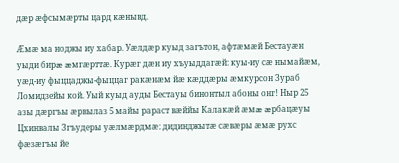дæр æфсымæрты цард кæнывд.

Æмæ ма ноджы иу хабар. Уæлдæр куыд загътон, афтæмæй Бестауæн уыди бирæ æмгæрттæ. Курæг дæн иу хъуыддагæй: куы-иу сæ нымайæм, уæд-иу фыццаджы-фыццаг ракæнæм йæ кæддæры æмкурсон Зураб Ломидзейы кой. Уый куыд ауды Бестауы бинонтыл абоны онг! Ныр 25 азы дæргъы æрвылаз 5 майы рараст вæййы Калакæй æмæ æрбацæуы Цхинвалы Згъудеры уæлмæрдмæ: дидинджытæ сæвæры æмæ рухс фæзæгъы йе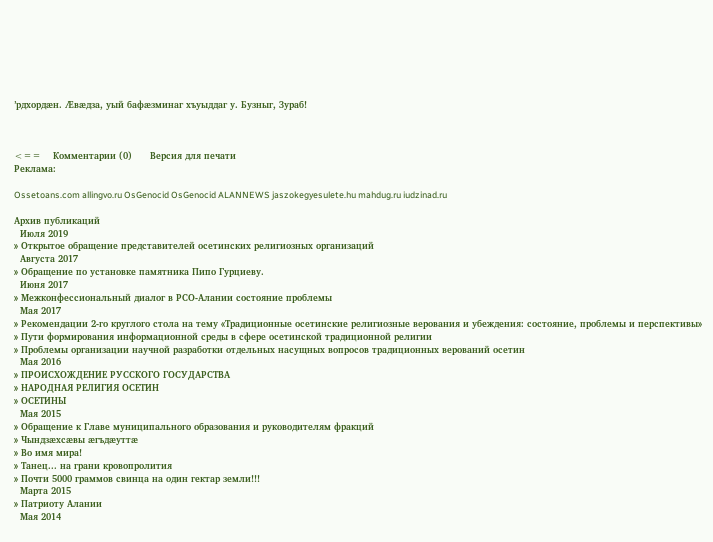’рдхордæн. Æвæдза, уый бафæзминаг хъуыддаг у. Бузныг, Зураб!



<==    Комментарии (0)      Версия для печати
Реклама:

Ossetoans.com allingvo.ru OsGenocid OsGenocid ALANNEWS jaszokegyesulete.hu mahdug.ru iudzinad.ru

Архив публикаций
  Июля 2019
» Открытое обращение представителей осетинских религиозных организаций
  Августа 2017
» Обращение по установке памятника Пипо Гурциеву.
  Июня 2017
» Межконфессиональный диалог в РСО-Алании состояние проблемы
  Мая 2017
» Рекомендации 2-го круглого стола на тему «Традиционные осетинские религиозные верования и убеждения: состояние, проблемы и перспективы»
» Пути формирования информационной среды в сфере осетинской традиционной религии
» Проблемы организации научной разработки отдельных насущных вопросов традиционных верований осетин
  Мая 2016
» ПРОИСХОЖДЕНИЕ РУССКОГО ГОСУДАРСТВА
» НАРОДНАЯ РЕЛИГИЯ ОСЕТИН
» ОСЕТИНЫ
  Мая 2015
» Обращение к Главе муниципального образования и руководителям фракций
» Чындзӕхсӕвы ӕгъдӕуттӕ
» Во имя мира!
» Танец... на грани кровопролития
» Почти 5000 граммов свинца на один гектар земли!!!
  Марта 2015
» Патриоту Алании
  Мая 2014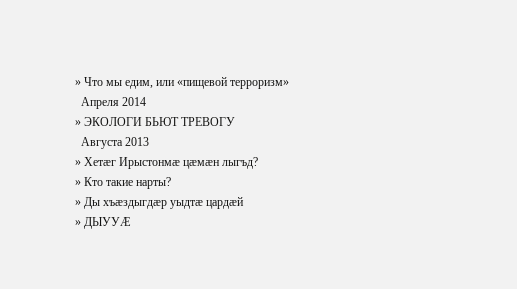» Что мы едим, или «пищевой терроризм»
  Апреля 2014
» ЭКОЛОГИ БЬЮТ ТРЕВОГУ
  Августа 2013
» Хетӕг Ирыстонмӕ цӕмӕн лыгъд?
» Кто такие нарты?
» Ды хъæздыгдæр уыдтæ цардæй
» ДЫУУӔ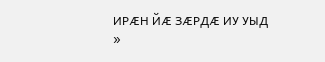ИРӔН ЙӔ ЗӔРДӔ ИУ УЫД
»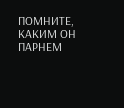ПОМНИТЕ, КАКИМ ОН ПАРНЕМ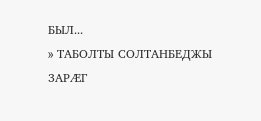БЫЛ...
» ТАБОЛТЫ СОЛТАНБЕДЖЫ 3АРӔГ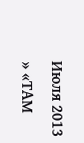Июля 2013
» «ТАМ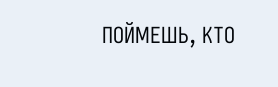ПОЙМЕШЬ, КТО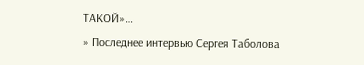ТАКОЙ»…
» Последнее интервью Сергея Таболова